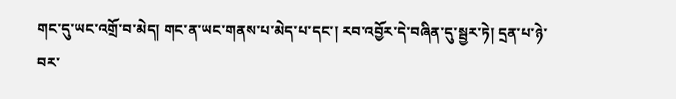གང་དུ་ཡང་འགྲོ་བ་མེད། གང་ན་ཡང་གནས་པ་མེད་པ་དང་། རབ་འབྱོར་དེ་བཞིན་དུ་སྦྱར་ཏེ། དྲན་པ་ཉེ་བར་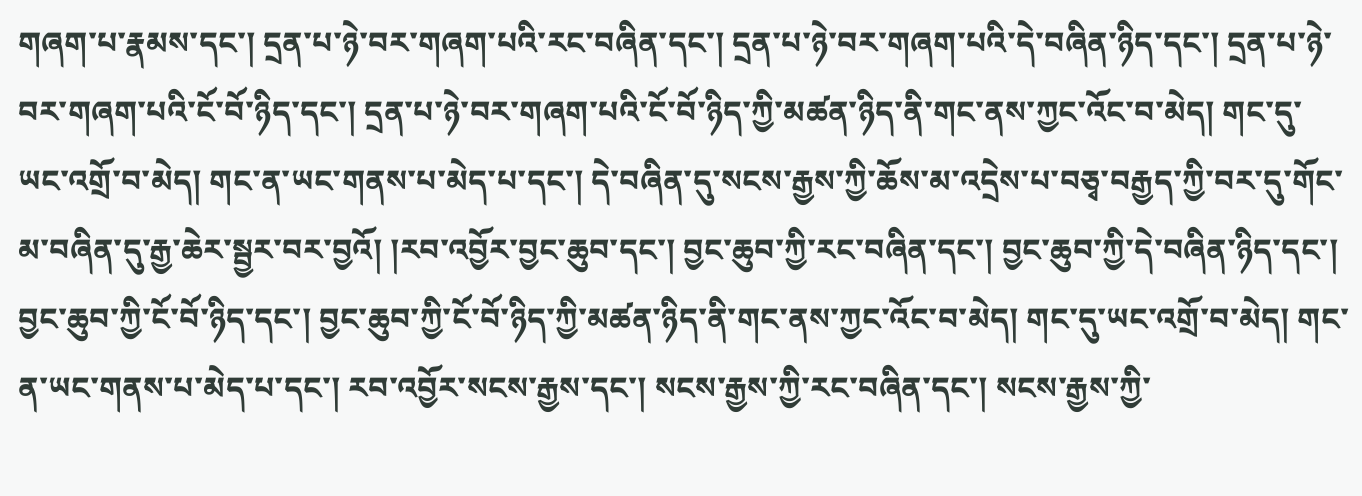གཞག་པ་རྣམས་དང་། དྲན་པ་ཉེ་བར་གཞག་པའི་རང་བཞིན་དང་། དྲན་པ་ཉེ་བར་གཞག་པའི་དེ་བཞིན་ཉིད་དང་། དྲན་པ་ཉེ་བར་གཞག་པའི་ངོ་བོ་ཉིད་དང་། དྲན་པ་ཉེ་བར་གཞག་པའི་ངོ་བོ་ཉིད་ཀྱི་མཚན་ཉིད་ནི་གང་ནས་ཀྱང་འོང་བ་མེད། གང་དུ་ཡང་འགྲོ་བ་མེད། གང་ན་ཡང་གནས་པ་མེད་པ་དང་། དེ་བཞིན་དུ་སངས་རྒྱས་ཀྱི་ཆོས་མ་འདྲེས་པ་བཅྭ་བརྒྱད་ཀྱི་བར་དུ་གོང་མ་བཞིན་དུ་རྒྱ་ཆེར་སྦྱར་བར་བྱའོ། །རབ་འབྱོར་བྱང་ཆུབ་དང་། བྱང་ཆུབ་ཀྱི་རང་བཞིན་དང་། བྱང་ཆུབ་ཀྱི་དེ་བཞིན་ཉིད་དང་། བྱང་ཆུབ་ཀྱི་ངོ་བོ་ཉིད་དང་། བྱང་ཆུབ་ཀྱི་ངོ་བོ་ཉིད་ཀྱི་མཚན་ཉིད་ནི་གང་ནས་ཀྱང་འོང་བ་མེད། གང་དུ་ཡང་འགྲོ་བ་མེད། གང་ན་ཡང་གནས་པ་མེད་པ་དང་། རབ་འབྱོར་སངས་རྒྱས་དང་། སངས་རྒྱས་ཀྱི་རང་བཞིན་དང་། སངས་རྒྱས་ཀྱི་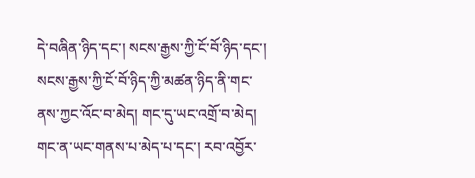དེ་བཞིན་ཉིད་དང་། སངས་རྒྱས་ཀྱི་ངོ་བོ་ཉིད་དང་། སངས་རྒྱས་ཀྱི་ངོ་བོ་ཉིད་ཀྱི་མཚན་ཉིད་ནི་གང་ནས་ཀྱང་འོང་བ་མེད། གང་དུ་ཡང་འགྲོ་བ་མེད། གང་ན་ཡང་གནས་པ་མེད་པ་དང་། རབ་འབྱོར་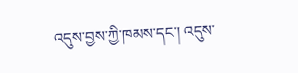འདུས་བྱས་ཀྱི་ཁམས་དང་། འདུས་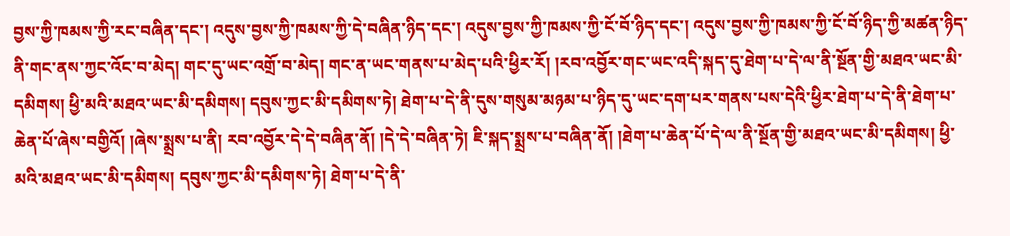བྱས་ཀྱི་ཁམས་ཀྱི་རང་བཞིན་དང་། འདུས་བྱས་ཀྱི་ཁམས་ཀྱི་དེ་བཞིན་ཉིད་དང་། འདུས་བྱས་ཀྱི་ཁམས་ཀྱི་ངོ་བོ་ཉིད་དང་། འདུས་བྱས་ཀྱི་ཁམས་ཀྱི་ངོ་བོ་ཉིད་ཀྱི་མཚན་ཉིད་ནི་གང་ནས་ཀྱང་འོང་བ་མེད། གང་དུ་ཡང་འགྲོ་བ་མེད། གང་ན་ཡང་གནས་པ་མེད་པའི་ཕྱིར་རོ། །རབ་འབྱོར་གང་ཡང་འདི་སྐད་དུ་ཐེག་པ་དེ་ལ་ནི་སྔོན་གྱི་མཐའ་ཡང་མི་དམིགས། ཕྱི་མའི་མཐའ་ཡང་མི་དམིགས། དབུས་ཀྱང་མི་དམིགས་ཏེ། ཐེག་པ་དེ་ནི་དུས་གསུམ་མཉམ་པ་ཉིད་དུ་ཡང་དག་པར་གནས་པས་དེའི་ཕྱིར་ཐེག་པ་དེ་ནི་ཐེག་པ་ཆེན་པོ་ཞེས་བགྱིའོ། །ཞེས་སྨྲས་པ་ནི། རབ་འབྱོར་དེ་དེ་བཞིན་ནོ། །དེ་དེ་བཞིན་ཏེ། ཇི་སྐད་སྨྲས་པ་བཞིན་ནོ། །ཐེག་པ་ཆེན་པོ་དེ་ལ་ནི་སྔོན་གྱི་མཐའ་ཡང་མི་དམིགས། ཕྱི་མའི་མཐའ་ཡང་མི་དམིགས། དབུས་ཀྱང་མི་དམིགས་ཏེ། ཐེག་པ་དེ་ནི་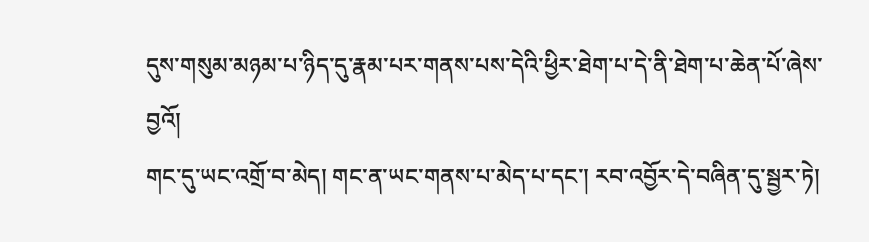དུས་གསུམ་མཉམ་པ་ཉིད་དུ་རྣམ་པར་གནས་པས་དེའི་ཕྱིར་ཐེག་པ་དེ་ནི་ཐེག་པ་ཆེན་པོ་ཞེས་བྱའོ།
གང་དུ་ཡང་འགྲོ་བ་མེད། གང་ན་ཡང་གནས་པ་མེད་པ་དང་། རབ་འབྱོར་དེ་བཞིན་དུ་སྦྱར་ཏེ།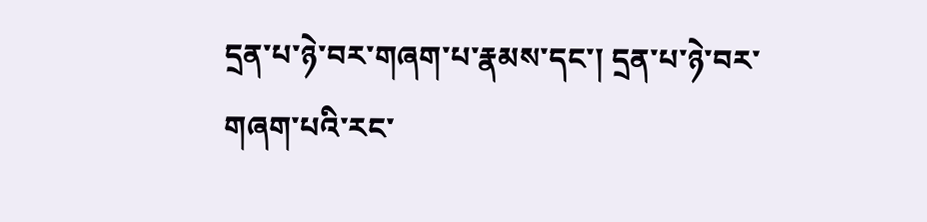དྲན་པ་ཉེ་བར་གཞག་པ་རྣམས་དང་། དྲན་པ་ཉེ་བར་གཞག་པའི་རང་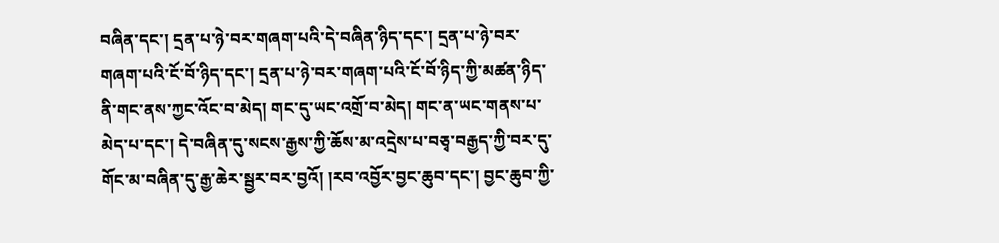བཞིན་དང་། དྲན་པ་ཉེ་བར་གཞག་པའི་དེ་བཞིན་ཉིད་དང་། དྲན་པ་ཉེ་བར་གཞག་པའི་ངོ་བོ་ཉིད་དང་། དྲན་པ་ཉེ་བར་གཞག་པའི་ངོ་བོ་ཉིད་ཀྱི་མཚན་ཉིད་ནི་གང་ནས་ཀྱང་འོང་བ་མེད། གང་དུ་ཡང་འགྲོ་བ་མེད། གང་ན་ཡང་གནས་པ་མེད་པ་དང་། དེ་བཞིན་དུ་སངས་རྒྱས་ཀྱི་ཆོས་མ་འདྲེས་པ་བཅྭ་བརྒྱད་ཀྱི་བར་དུ་གོང་མ་བཞིན་དུ་རྒྱ་ཆེར་སྦྱར་བར་བྱའོ། །རབ་འབྱོར་བྱང་ཆུབ་དང་། བྱང་ཆུབ་ཀྱི་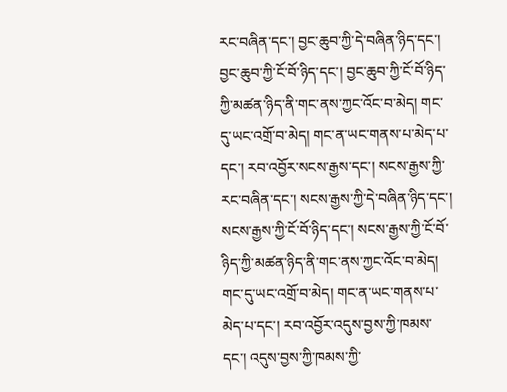རང་བཞིན་དང་། བྱང་ཆུབ་ཀྱི་དེ་བཞིན་ཉིད་དང་། བྱང་ཆུབ་ཀྱི་ངོ་བོ་ཉིད་དང་། བྱང་ཆུབ་ཀྱི་ངོ་བོ་ཉིད་ཀྱི་མཚན་ཉིད་ནི་གང་ནས་ཀྱང་འོང་བ་མེད། གང་དུ་ཡང་འགྲོ་བ་མེད། གང་ན་ཡང་གནས་པ་མེད་པ་དང་། རབ་འབྱོར་སངས་རྒྱས་དང་། སངས་རྒྱས་ཀྱི་རང་བཞིན་དང་། སངས་རྒྱས་ཀྱི་དེ་བཞིན་ཉིད་དང་། སངས་རྒྱས་ཀྱི་ངོ་བོ་ཉིད་དང་། སངས་རྒྱས་ཀྱི་ངོ་བོ་ཉིད་ཀྱི་མཚན་ཉིད་ནི་གང་ནས་ཀྱང་འོང་བ་མེད། གང་དུ་ཡང་འགྲོ་བ་མེད། གང་ན་ཡང་གནས་པ་མེད་པ་དང་། རབ་འབྱོར་འདུས་བྱས་ཀྱི་ཁམས་དང་། འདུས་བྱས་ཀྱི་ཁམས་ཀྱི་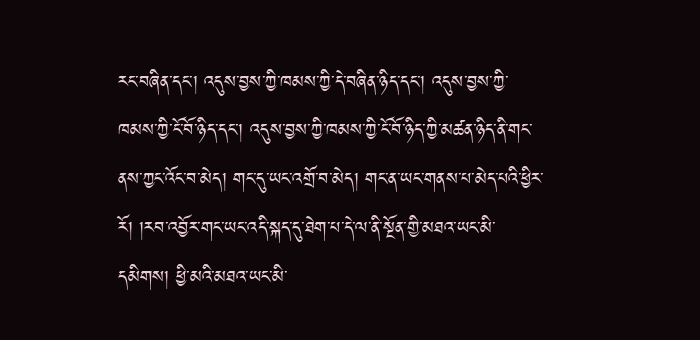རང་བཞིན་དང་། འདུས་བྱས་ཀྱི་ཁམས་ཀྱི་དེ་བཞིན་ཉིད་དང་། འདུས་བྱས་ཀྱི་ཁམས་ཀྱི་ངོ་བོ་ཉིད་དང་། འདུས་བྱས་ཀྱི་ཁམས་ཀྱི་ངོ་བོ་ཉིད་ཀྱི་མཚན་ཉིད་ནི་གང་ནས་ཀྱང་འོང་བ་མེད། གང་དུ་ཡང་འགྲོ་བ་མེད། གང་ན་ཡང་གནས་པ་མེད་པའི་ཕྱིར་རོ། །རབ་འབྱོར་གང་ཡང་འདི་སྐད་དུ་ཐེག་པ་དེ་ལ་ནི་སྔོན་གྱི་མཐའ་ཡང་མི་དམིགས། ཕྱི་མའི་མཐའ་ཡང་མི་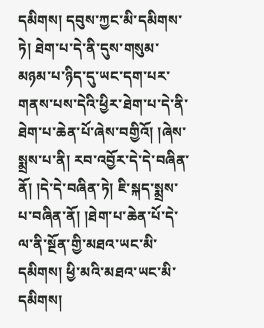དམིགས། དབུས་ཀྱང་མི་དམིགས་ཏེ། ཐེག་པ་དེ་ནི་དུས་གསུམ་མཉམ་པ་ཉིད་དུ་ཡང་དག་པར་གནས་པས་དེའི་ཕྱིར་ཐེག་པ་དེ་ནི་ཐེག་པ་ཆེན་པོ་ཞེས་བགྱིའོ། །ཞེས་སྨྲས་པ་ནི། རབ་འབྱོར་དེ་དེ་བཞིན་ནོ། །དེ་དེ་བཞིན་ཏེ། ཇི་སྐད་སྨྲས་པ་བཞིན་ནོ། །ཐེག་པ་ཆེན་པོ་དེ་ལ་ནི་སྔོན་གྱི་མཐའ་ཡང་མི་དམིགས། ཕྱི་མའི་མཐའ་ཡང་མི་དམིགས།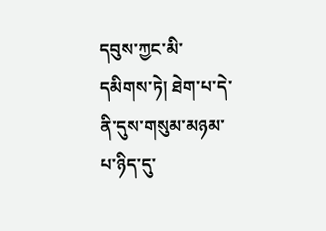དབུས་ཀྱང་མི་དམིགས་ཏེ། ཐེག་པ་དེ་ནི་དུས་གསུམ་མཉམ་པ་ཉིད་དུ་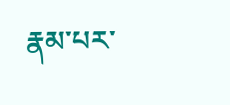རྣམ་པར་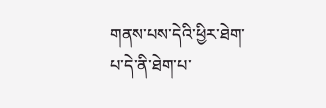གནས་པས་དེའི་ཕྱིར་ཐེག་པ་དེ་ནི་ཐེག་པ་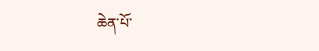ཆེན་པོ་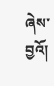ཞེས་བྱའོ།